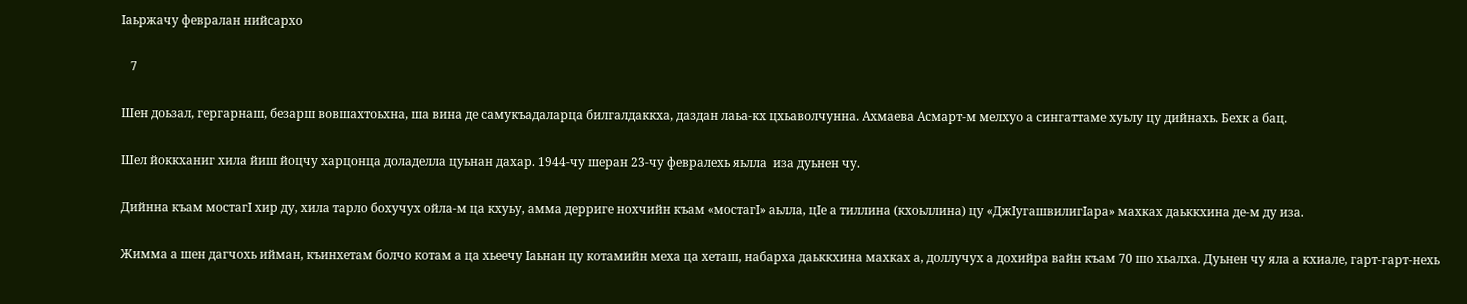Iаьржачу февралан нийсархо

   7

Шен доьзал, гергарнаш, безарш вовшахтоьхна, ша вина де самукъадаларца билгалдаккха, даздан лаьа-кх цхьаволчунна. Ахмаева Асмарт-м мелхуо а сингаттаме хуьлу цу дийнахь. Бехк а бац.

Шел йоккханиг хила йиш йоцчу харцонца доладелла цуьнан дахар. 1944-чу шеран 23-чу февралехь яьлла  иза дуьнен чу.

Дийнна къам мостагI хир ду, хила тарло бохучух ойла-м ца кхуьу, амма дерриге нохчийн къам «мостагI» аьлла, цIе а тиллина (кхоьллина) цу «ДжIугашвилигIара» махках даьккхина де-м ду иза.

Жимма а шен дагчохь ийман, къинхетам болчо котам а ца хьеечу Iаьнан цу котамийн меха ца хеташ, набарха даьккхина махках а, доллучух а дохийра вайн къам 70 шо хьалха. Дуьнен чу яла а кхиале, гарт-гарт-нехь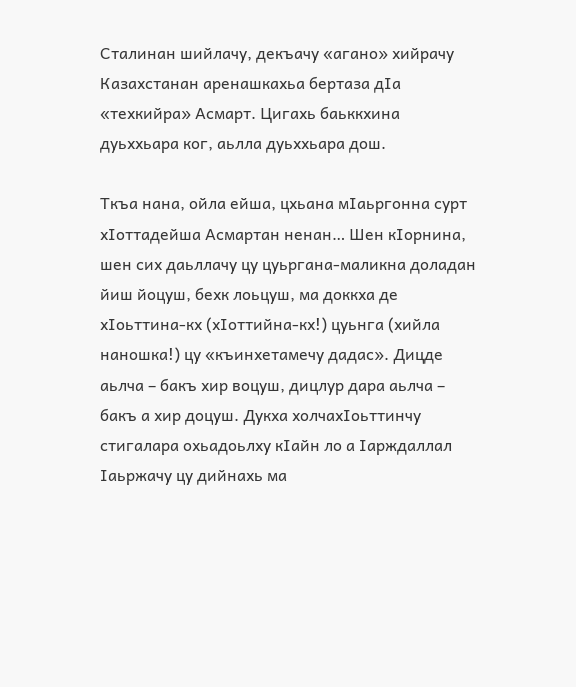Сталинан шийлачу, декъачу «агано» хийрачу Казахстанан аренашкахьа бертаза дIа «техкийра» Асмарт. Цигахь баьккхина дуьххьара ког, аьлла дуьххьара дош.

Ткъа нана, ойла ейша, цхьана мIаьргонна сурт хIоттадейша Асмартан ненан… Шен кIорнина, шен сих даьллачу цу цуьргана-маликна доладан йиш йоцуш, бехк лоьцуш, ма доккха де хIоьттина-кх (хIоттийна-кх!) цуьнга (хийла наношка!) цу «къинхетамечу дадас». Дицде аьлча – бакъ хир воцуш, дицлур дара аьлча – бакъ а хир доцуш. Дукха холчахIоьттинчу стигалара охьадоьлху кIайн ло а Iарждаллал Iаьржачу цу дийнахь ма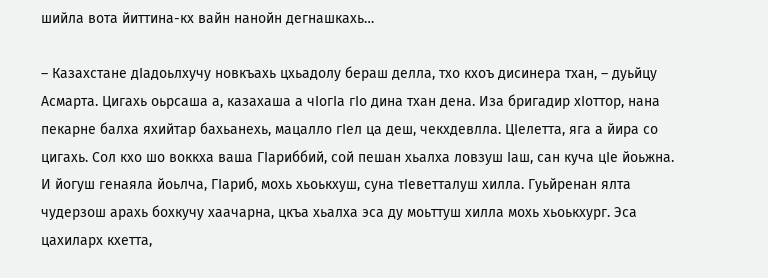шийла вота йиттина-кх вайн нанойн дегнашкахь…

– Казахстане дIадоьлхучу новкъахь цхьадолу бераш делла, тхо кхоъ дисинера тхан, – дуьйцу Асмарта. Цигахь оьрсаша а, казахаша а чIогIа гIо дина тхан дена. Иза бригадир хIоттор, нана пекарне балха яхийтар бахьанехь, мацалло гIел ца деш, чекхдевлла. ЦIелетта, яга а йира со цигахь. Сол кхо шо воккха ваша ГIариббий, сой пешан хьалха ловзуш Iаш, сан куча цIе йоьжна. И йогуш генаяла йоьлча, ГIариб, мохь хьоькхуш, суна тIеветталуш хилла. Гуьйренан ялта чудерзош арахь бохкучу хаачарна, цкъа хьалха эса ду моьттуш хилла мохь хьоькхург. Эса цахиларх кхетта,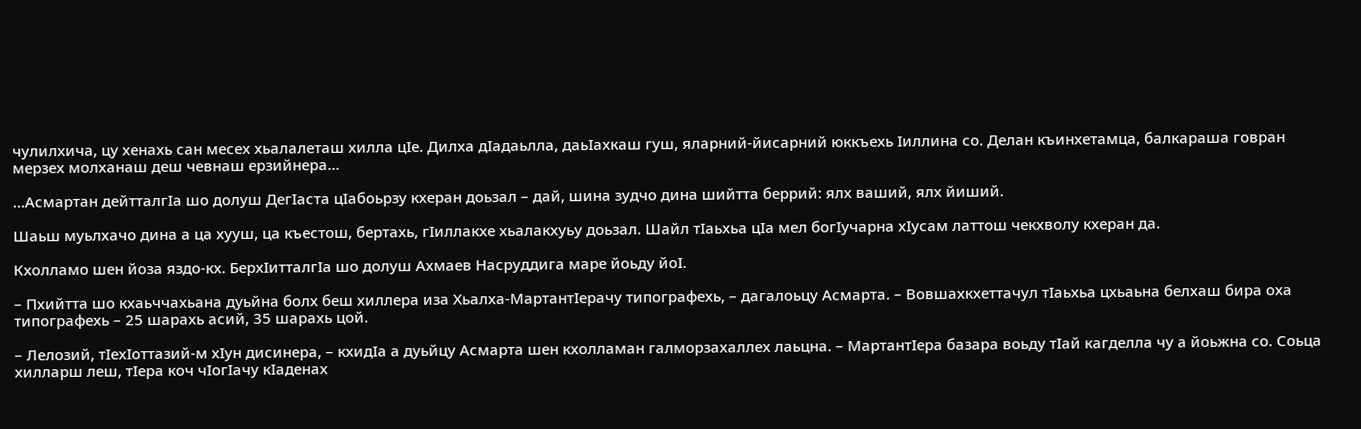чулилхича, цу хенахь сан месех хьалалеташ хилла цIе. Дилха дIадаьлла, даьIахкаш гуш, яларний-йисарний юккъехь Iиллина со. Делан къинхетамца, балкараша говран мерзех молханаш деш чевнаш ерзийнера…

…Асмартан дейтталгIа шо долуш ДегIаста цIабоьрзу кхеран доьзал – дай, шина зудчо дина шийтта беррий: ялх ваший, ялх йиший.

Шаьш муьлхачо дина а ца хууш, ца къестош, бертахь, гIиллакхе хьалакхуьу доьзал. Шайл тIаьхьа цIа мел богIучарна хIусам латтош чекхволу кхеран да.

Кхолламо шен йоза яздо-кх. БерхIитталгIа шо долуш Ахмаев Насруддига маре йоьду йоI.

– Пхийтта шо кхаьччахьана дуьйна болх беш хиллера иза Хьалха-МартантIерачу типографехь, – дагалоьцу Асмарта. – Вовшахкхеттачул тIаьхьа цхьаьна белхаш бира оха типографехь – 25 шарахь асий, 35 шарахь цой.

– Лелозий, тIехIоттазий-м хIун дисинера, – кхидIа а дуьйцу Асмарта шен кхолламан галморзахаллех лаьцна. – МартантIера базара воьду тIай кагделла чу а йоьжна со. Соьца хилларш леш, тIера коч чIогIачу кIаденах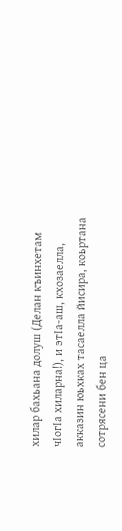хилар бахьана долуш (Делан къинхетам чIогIа хиларна!), и этIа-аш, кхозаелла, акказин юьхках тасаелла йисира, коьртана сотрясени бен ца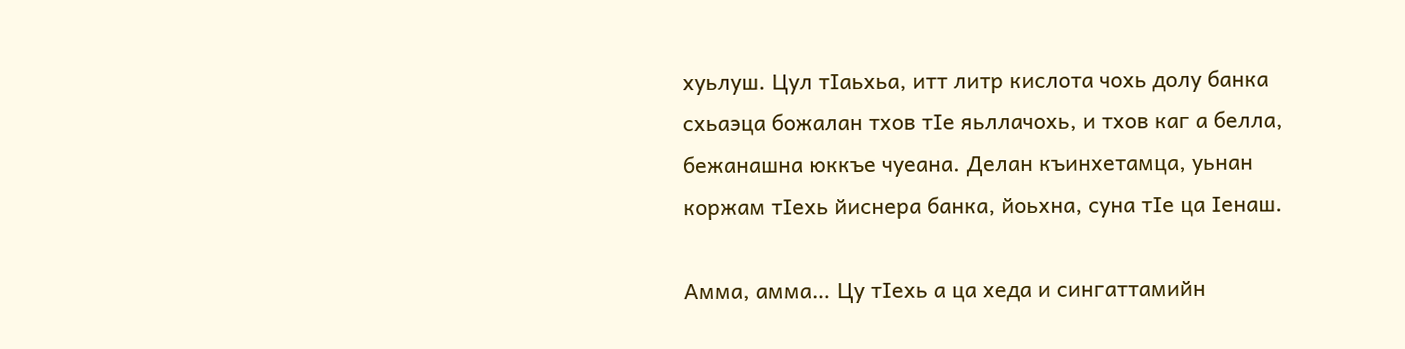хуьлуш. Цул тIаьхьа, итт литр кислота чохь долу банка схьаэца божалан тхов тIе яьллачохь, и тхов каг а белла, бежанашна юккъе чуеана. Делан къинхетамца, уьнан коржам тIехь йиснера банка, йоьхна, суна тIе ца Iенаш.

Амма, амма… Цу тIехь а ца хеда и сингаттамийн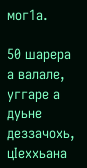мог1а.

50 шарера а валале, уггаре а дуьне деззачохь, цIеххьана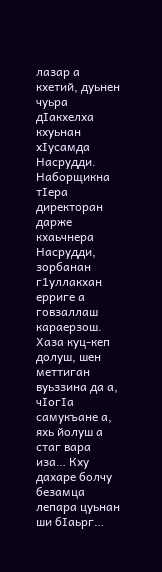лазар а кхетий, дуьнен чуьра дIакхелха кхуьнан хIусамда Насрудди.  Наборщикна тIера директоран дарже кхаьчнера Насрудди, зорбанан г1уллакхан ерриге а говзаллаш караерзош. Хаза куц-кеп долуш, шен меттиган вуьззина да а, чIогIа самукъане а, яхь йолуш а стаг вара иза… Кху дахаре болчу безамца лепара цуьнан ши бIаьрг…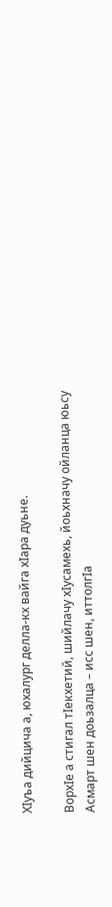ХIуъа дийцича а, юхалург делла-кх вайга хIара дуьне.

ВорхIе а стигал тIекхетий, шийлачу хIусамехь, йоьхначу ойланца юьсу Асмарт шен доьзалца – исс шен, иттолгIа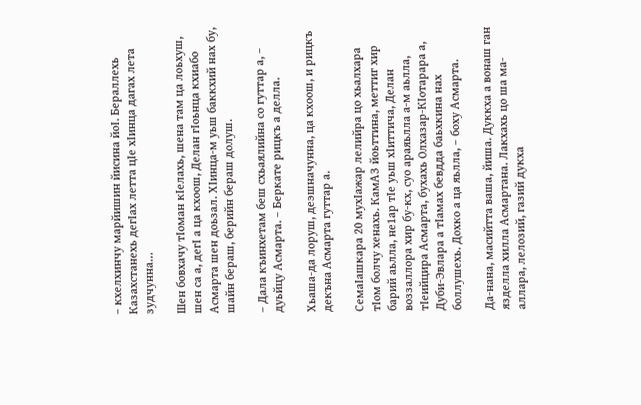– кхелхинчу марйишин йисина йоI. Бераллехь Казахстанехь дегIах летта цIе хIинца дагах лета зудчунна…

Шен бовхачу тIоман кIелахь, шена там ца лоьхуш, шен са а, дегI а ца кхоош, Делан гIоьнца кхиабо Асмарта шен доьзал. ХIинца-м уьш баккхий нах бу, шайн бераш, берийн бераш долуш.

– Дала къинхетам беш схьаялийна со гуттар а, – дуьйцу Асмарта. – Беркате рицкъ а делла.

Хьаша-да лоруш, деэшначунна, ца кхоош, и рицкъ декъна Асмарта гуттар а.

СемаIашкара 20 мухIажар лелийра цо хьалхара тIом болчу хенахь. КамАЗ йоьттина, меттиг хир барий аьлла, не1ар тIе уьш хIиттича, Делан воззаллора хир бу-кх, суо араяьлла а-м аьлла, тIеийцира Асмарта, бухахь Олхазар-КIотарара а, Дуби-Эвлара а тIамах бевдда баьхкина нах боллушехь. Дохко а ца яьлла, – боху Асмарта.

Да-нана, масийтта ваша, йиша. Дуккха а вонаш ган язделла хилла Асмартана. Лакхахь цо ша ма-аллара, лелозий, газий дукха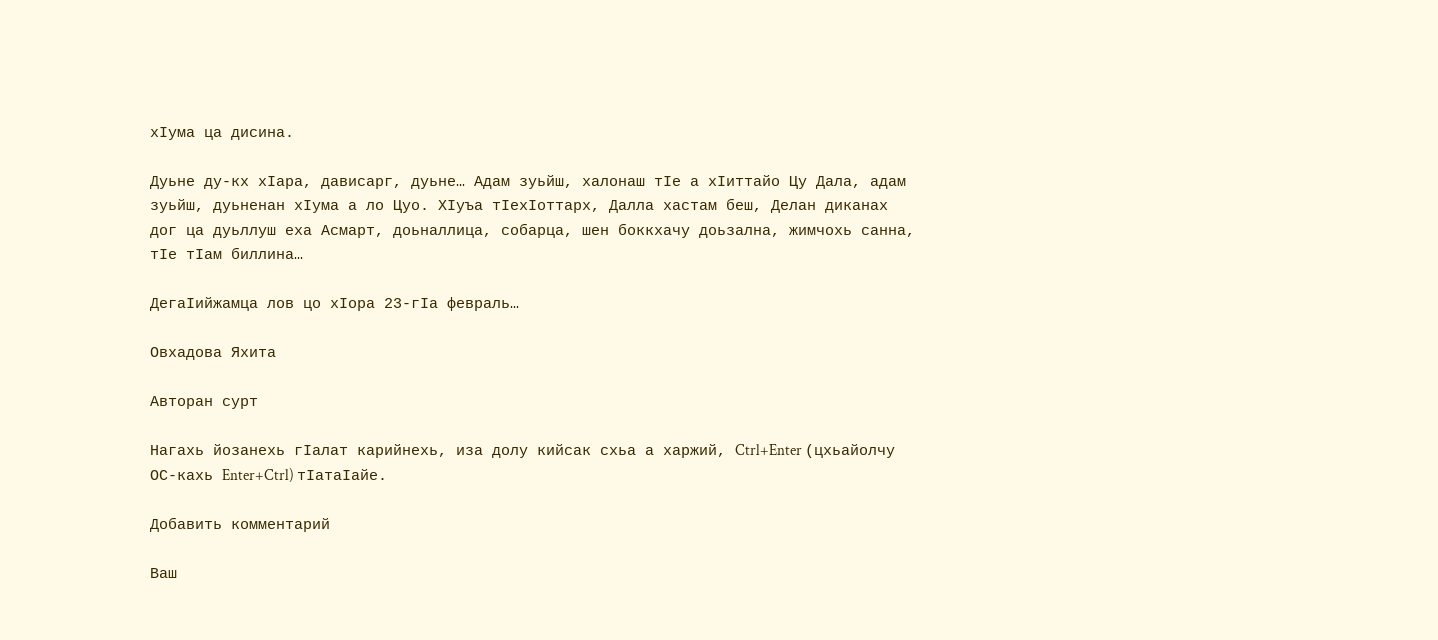хIума ца дисина.

Дуьне ду-кх хIара, дависарг, дуьне… Адам зуьйш, халонаш тIе а хIиттайо Цу Дала, адам зуьйш, дуьненан хIума а ло Цуо. ХIуъа тIехIоттарх, Далла хастам беш, Делан диканах дог ца дуьллуш еха Асмарт, доьналлица, собарца, шен боккхачу доьзална, жимчохь санна, тIе тIам биллина…

ДегаIийжамца лов цо хIора 23-гIа февраль…

Овхадова Яхита

Авторан сурт

Нагахь йозанехь гIалат карийнехь, иза долу кийсак схьа а харжий, Ctrl+Enter (цхьайолчу ОС-кахь Enter+Ctrl) тIатаIайе.

Добавить комментарий

Ваш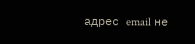адрес email не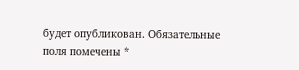будет опубликован. Обязательные поля помечены *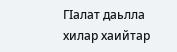ГIалат даьлла хилар хаийтар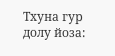Тхуна гур долу йоза: